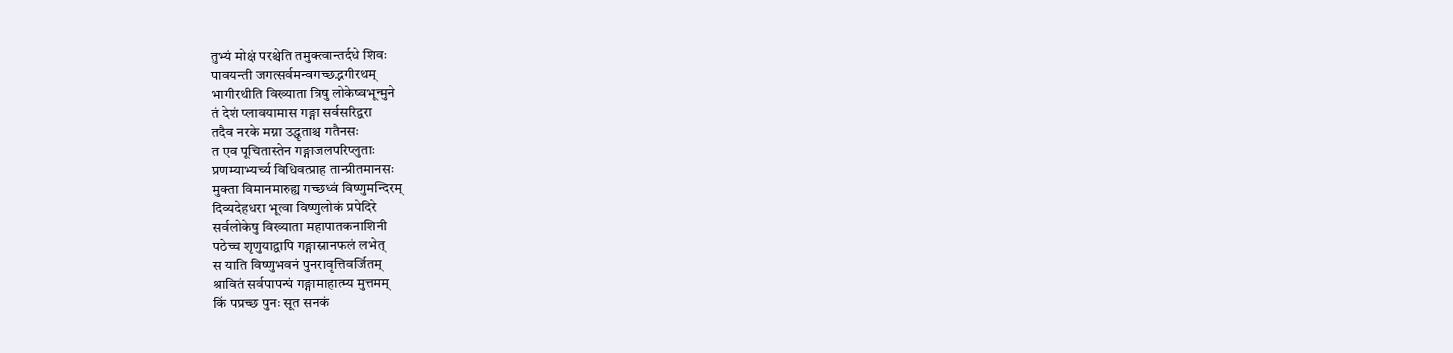तुभ्यं मोक्षं परश्चेति तमुक्त्वान्तर्दधे शिवः
पावयन्ती जगत्सर्वमन्वगच्छद्भगीरथम्
भागीरथीति विख्याता त्रिषु लोकेष्वभून्मुने
तं देशं प्लावयामास गङ्गा सर्वसरिद्वरा
तदैव नरके मग्ना उद्धृताश्च गतैनसः
त एव पूचितास्तेन गङ्गाजलपरिप्लुताः
प्रणम्याभ्यर्च्य विधिवत्प्राह तान्प्रीतमानसः
मुक्ता विमानमारुह्य गच्छध्वं विष्णुमन्दिरम्
दिव्यदेहधरा भूत्वा विष्णुलोकं प्रपेदिरे
सर्वलोकेषु विख्याता महापातकनाशिनी
पठेच्च शृणुयाद्वापि गङ्गास्नानफलं लभेत्
स याति विष्णुभवनं पुनरावृत्तिवर्जितम्
श्रावितं सर्वपापन्घं गङ्गामाहात्म्य मुत्तमम्
किं पप्रच्छ पुनः सूत सनकं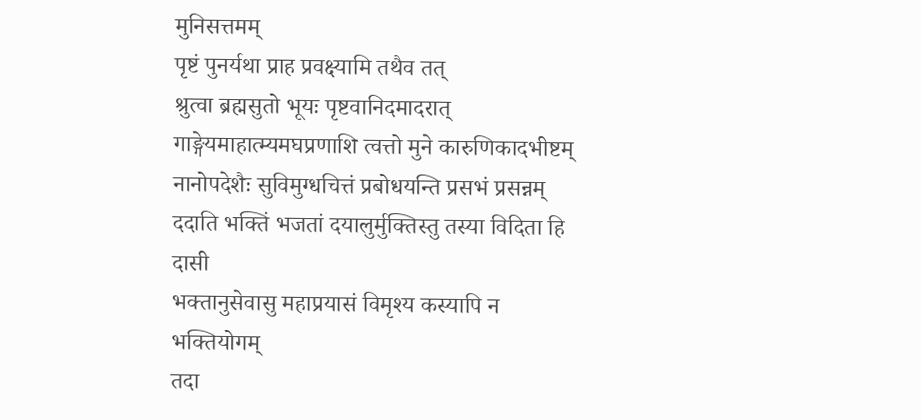मुनिसत्तमम्
पृष्टं पुनर्यथा प्राह प्रवक्ष्यामि तथैव तत्
श्रुत्वा ब्रह्मसुतो भूयः पृष्टवानिदमादरात्
गाङ्गेयमाहात्म्यमघप्रणाशि त्वत्तो मुने कारुणिकादभीष्टम्
नानोपदेशैः सुविमुग्धचित्तं प्रबोधयन्ति प्रसभं प्रसन्नम्
ददाति भक्तिं भजतां दयालुर्मुक्तिस्तु तस्या विदिता हि दासी
भक्तानुसेवासु महाप्रयासं विमृश्य कस्यापि न भक्तियोगम्
तदा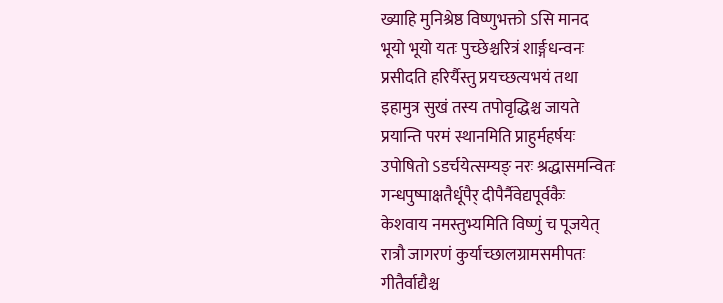ख्याहि मुनिश्रेष्ठ विष्णुभक्तो ऽसि मानद
भूयो भूयो यतः पुच्छेश्चरित्रं शार्ङ्गधन्वनः
प्रसीदति हरिर्यैस्तु प्रयच्छत्यभयं तथा
इहामुत्र सुखं तस्य तपोवृद्धिश्च जायते
प्रयान्ति परमं स्थानमिति प्राहुर्महर्षयः
उपोषितो ऽडर्चयेत्सम्यङ् नरः श्रद्धासमन्वितः
गन्धपुष्पाक्षतैर्धूपैर् दीपैर्नैवेद्यपूर्वकैः
केशवाय नमस्तुभ्यमिति विष्णुं च पूजयेत्
रात्रौ जागरणं कुर्याच्छालग्रामसमीपतः
गीतैर्वाद्यैश्च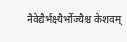नैवेद्यैर्भक्ष्यैर्भोज्यैश्च केशवम्